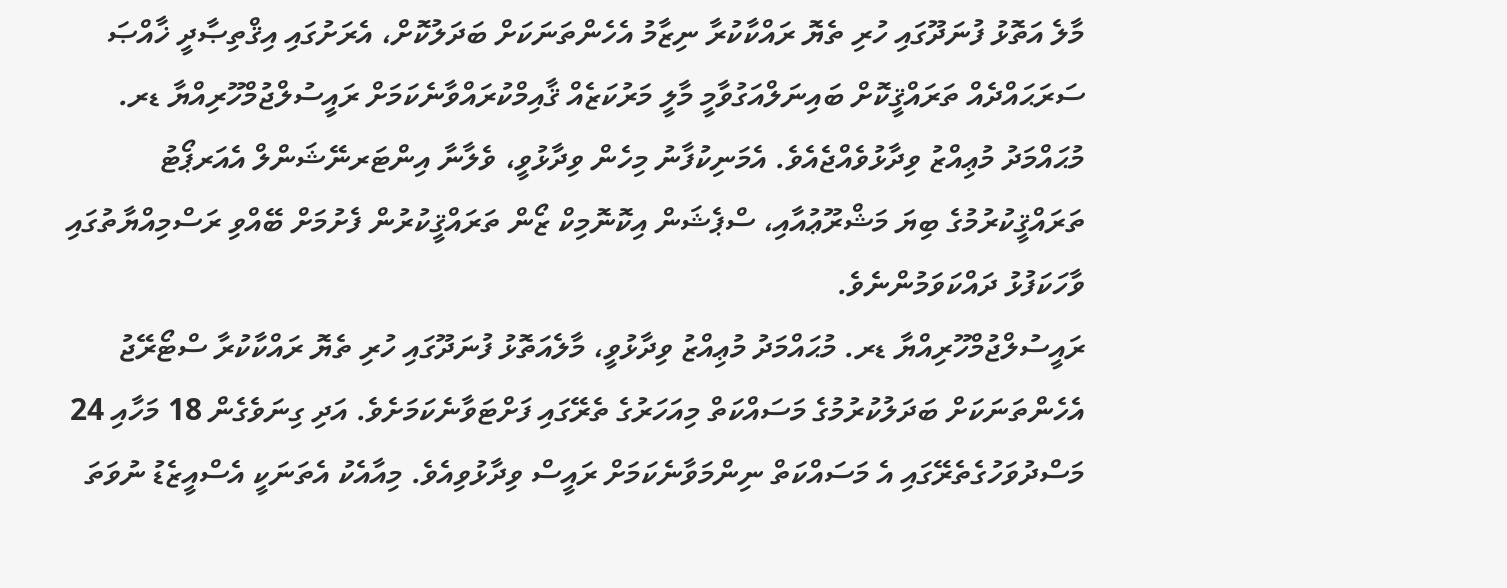މާލެ އަތޮޅު ފުނަދޫގައި ހުރި ތެޔޮ ރައްކާކުރާ ނިޒާމު އެހެންތަނަކަށް ބަދަލުކޮށް، އެރަށުގައި އިޤްތިޞާދީ ޚާއްޞަ ސަރަޙައްދެއް ތަރައްޤީކޮށް ބައިނަލްއަގުވާމީ މާލީ މަރުކަޒެއް ޤާއިމްކުރައްވާނެކަމަށް ރައީސުލްޖުމްހޫރިއްޔާ ޑރ. މުޙައްމަދު މުޢިއްޒު ވިދާޅުވެއްޖެއެވެ. އެމަނިކުފާނު މިހެން ވިދާޅުވީ، ވެލާނާ އިންޓަރނޭޝަންލް އެއަރޕޯޓު ތަރައްޤީކުރުމުގެ ބިޔަ މަޝްރޫޢުއާއި، ސްޕެޝަން އިކޮނޮމިކް ޒޯން ތަރައްޤީކުރުން ފެށުމަށް ބޭއްވި ރަސްމިއްޔާތުގައި ވާހަކަފުޅު ދައްކަވަމުންނެވެ.
ރައީސުލްޖުމްހޫރިއްޔާ ޑރ. މުޙައްމަދު މުޢިއްޒު ވިދާޅުވީ، މާލެއަތޮޅު ފުނަދޫގައި ހުރި ތެޔޮ ރައްކާކުރާ ސްޓޯރޭޖު އެހެންތަނަކަށް ބަދަލުކުރުމުގެ މަސައްކަތް މިއަހަރުގެ ތެރޭގައި ފަށްޓަވާނެކަމަށެވެ. އަދި ގިނަވެގެން 18 މަހާއި 24 މަސްދުވަހުގެތެރޭގައި އެ މަސައްކަތް ނިންމަވާނެކަމަށް ރައީސް ވިދާޅުވިއެވެ. މިއާއެކު އެތަނަކީ އެސްއީޒެޑު ނުވަތަ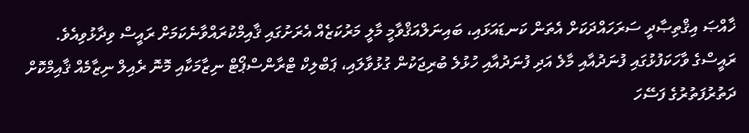ޚާއްޞަ އިޤްތިޞާދީ ސަރަހައްދަކަށް އެތަން ކަނޑައަޅައި، ބައިނަލްއަޤްވާމީ މާލީ މަރުކަޒެއް އެރަށުގައި ޤާއިމްކުރައްވާނެކަމަށް ރައީސް ވިދާޅުވިއެވެ.
ރައީސްގެ ވާހަކަފުޅުގައި ފުނަދުއާއި މާލެ އަދި ފުނަދުއާއި ހުޅުލެ ބުރިޖަކުން ގުޅުވާލައި، ޕަބްލިކް ޓްރާންސްޕޯޓް ނިޒާމަކާއި މޮނޮ ރެއިލް ނިޒާމެއް ޤާއިމްކޮށް ދަތުރުފަތުރުގެ ފަސޭހަ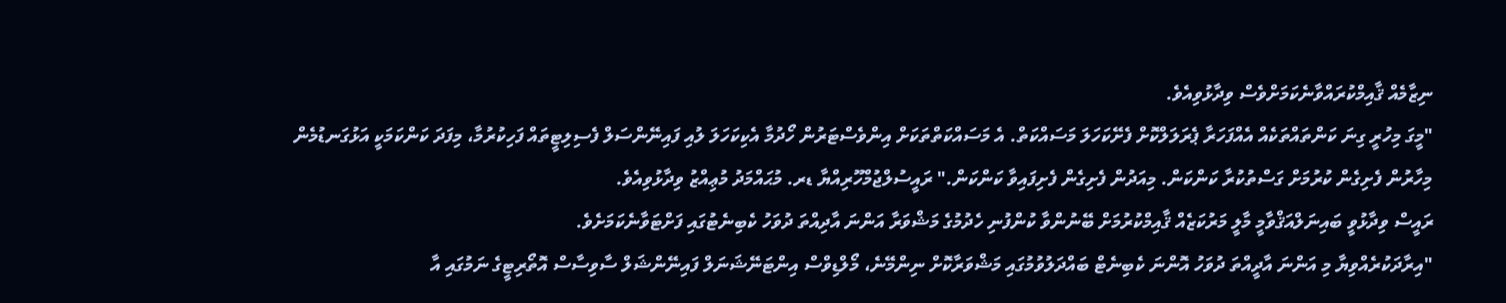ނިޒާމެއް ޤާއިމްކުރައްވާނެކަމަށްވެސް ވިދާޅުވިއެވެ.
"މީގަ މިހުރީ ގިނަ ކަންތައްތަކެއް އެއްފަހަރާ ޕެރަލަލްކޮށް ފެށޭކަހަލަ މަސައްކަތް. އެ މަސައްކަތްތަކަށް އިންވެސްޓަރުން ހޯދުމާ އެކިކަހަލަ ލުއި ފައިނޭންސަލް ފެސިލިޓީތައް ފަހިކުރުމާ، މިފަދަ ކަންކަމަކީ އަޅުގަނޑުމެން މިހާރުން ފެށިގެން ކުރުމަށް ގަސްތުކުރާ ކަންކަން. މިއަދުން ފެށިގެން ފެށިފައިވާ ކަންކަން." ރައީސުލްޖުމްހޫރިއްޔާ ޑރ. މުޙައްމަދު މުޢިއްޒު ވިދާޅުވިއެވެ.
ރައީސް ވިދާޅުވީ ބައިނަލްއަޤްވާމީ މާލީ މަރުކަޒެއް ޤާއިމްކުރުމަށް ބޭނުންވާ ކުންފުނި ހެދުމުގެ މަޝްވަރާ އަންނަ އާދިއްތަ ދުވަހު ކެބިނެޓުގައި ފަށްޓަވާނެކަމަށެވެ.
"އިރާދަކުރެއްވިޔާ މި އަންނަ އާދީއްތަ ދުވަހު އޮންނަ ކެބިނެޓް ބައްދަލުވުމުގައި މަޝްވަރާކޮށް ނިންމޭނެ، މޯލްޑިވްސް އިންޓަނޭޝަނަލް ފައިނޭންޝަލް ސާވިސާސް އޮތޯރިޓީގެ ނަމުގައި އާ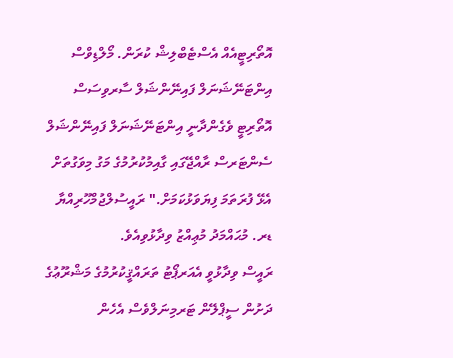އޮތޯރިޓީއެއް އެސްޓެބްލިޝް ކުރަން. މޯލްޑިވްސް އިންޓަނޭޝަނަލް ފައިނޭންޝަލް ސާރވިސަސް އޮތޯރިޓީ ވެގެންދާނީ އިންޓަނޭޝަނަލް ފައިނޭންޝަލް ސެންޓަރސް ރާއްޖޭގައި ގާއިމުކުރުމުގެ މަގު މިވަގުތަށް އެޅޭ ފުރަތަމަ ފިޔަވަޅުކަމަށް." ރައީސުލްޖުމްހޫރިއްޔާ ޑރ. މުޙައްމަދު މުޢިއްޒު ވިދާޅުވިއެވެ.
ރައީސް ވިދާޅުވީ އެއަރޕޯޓު ތަރައްޤީކުރުމުގެ މަޝްރޫޢުގެ ދަށުން ސީޕްލޭން ޓަރމިނަލްވެސް އެހެން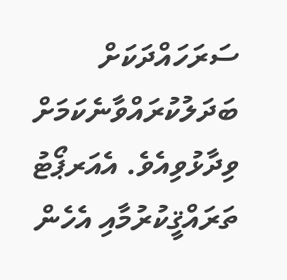ސަރަހައްދަކަށް ބަދަލުކުރައްވާނެކަމަށް ވިދާޅުވިއެވެ. އެއަރޕޯޓު ތަރައްޤީކުރުމާއި އެހެން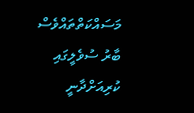މަސައްކަތްތައްވެސް ބާރު ސުވެލީގައި ކުރިއަށްދާނީ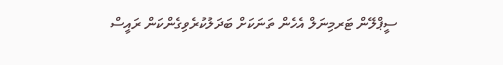ސީޕްލޭން ޓަރމިނަލް އެހެން ތަނަކަށް ބަދަލުކުރެވިގެންކަން ރައީސް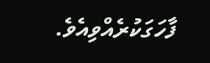ފާހަގަކުރެއްވިއެވެ.